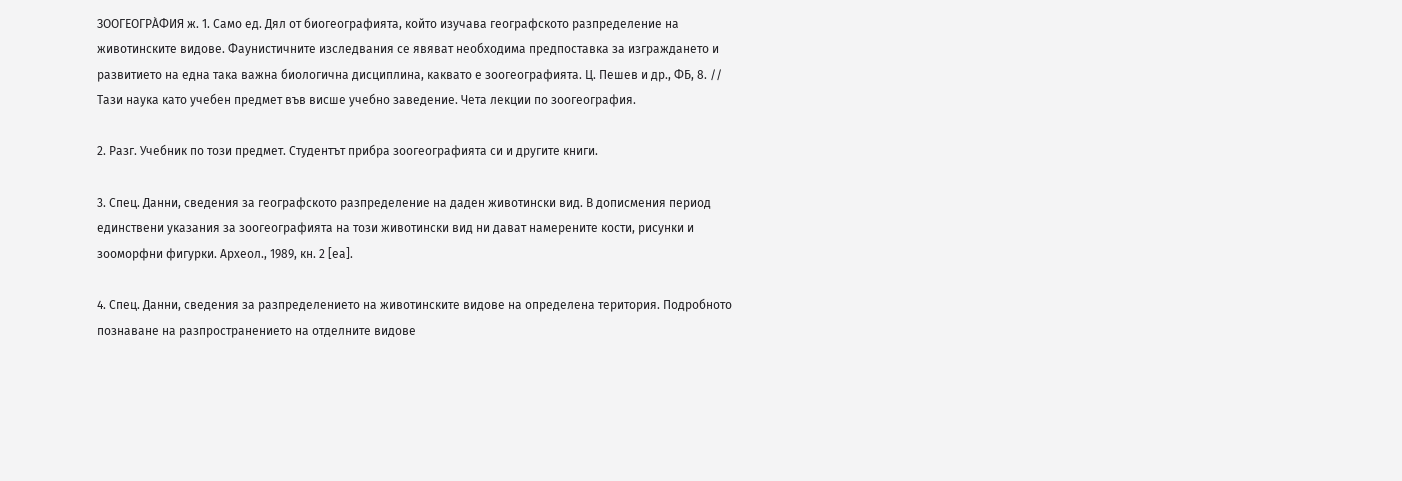ЗООГЕОГРА̀ФИЯ ж. 1. Само ед. Дял от биогеографията, който изучава географското разпределение на животинските видове. Фаунистичните изследвания се явяват необходима предпоставка за изграждането и развитието на една така важна биологична дисциплина, каквато е зоогеографията. Ц. Пешев и др., ФБ, 8. // Тази наука като учебен предмет във висше учебно заведение. Чета лекции по зоогеография.

2. Разг. Учебник по този предмет. Студентът прибра зоогеографията си и другите книги.

3. Спец. Данни, сведения за географското разпределение на даден животински вид. В дописмения период единствени указания за зоогеографията на този животински вид ни дават намерените кости, рисунки и зооморфни фигурки. Археол., 1989, кн. 2 [еа].

4. Спец. Данни, сведения за разпределението на животинските видове на определена територия. Подробното познаване на разпространението на отделните видове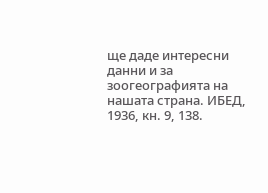ще даде интересни данни и за зоогеографията на нашата страна. ИБЕД, 1936, кн. 9, 138.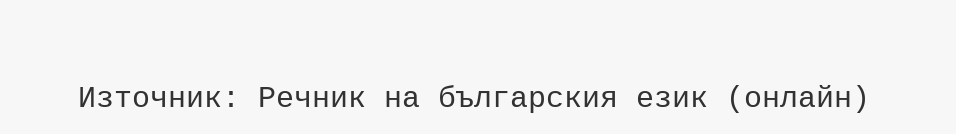Източник: Речник на българския език (онлайн)